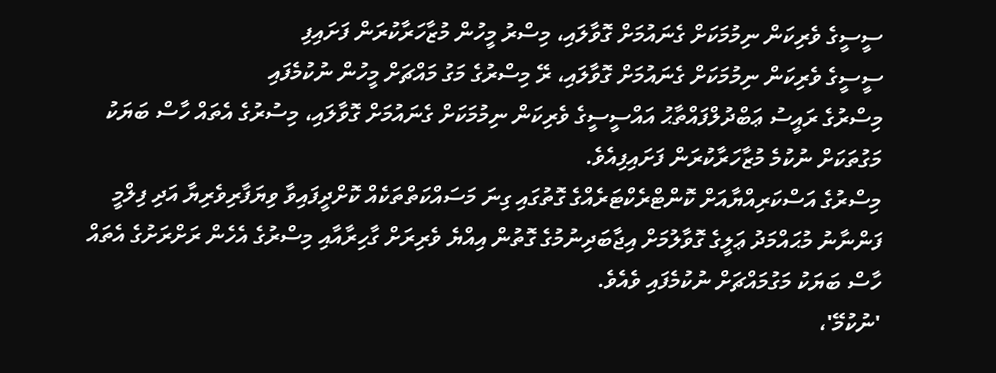ސީސީގެ ވެރިކަން ނިމުމަކަށް ގެނައުމަށް ގޮވާލައި، މިސްރު މީހުން މުޒާހަރާކުރަން ފަށައިފި
ސީސީގެ ވެރިކަން ނިމުމަކަށް ގެނައުމަށް ގޮވާލައި، ރޭ މިސްރުގެ މަގު މައްޗަށް މީހުން ނުކުމެފައި
މިސްރުގެ ރައީސު ޢަބްދުލްފައްތާޙު އައްސީސީގެ ވެރިކަން ނިމުމަކަށް ގެނައުމަށް ގޮވާލައި، މިސުރުގެ އެތައް ހާސް ބަޔަކު މަގުތަކަށް ނުކުމެ މުޒާހަރާކުރަން ފަށައިފިއެވެ.
މިސްރުގެ އަސްކަރިއްޔާއަށް ކޮންޓްރެކްޓަރެއްގެ ގޮތުގައި ގިނަ މަސައްކަތްތަކެއް ކޮށްދީފައިވާ ވިޔަފާރިވެރިޔާ އަދި ފިލްމީ ފަންނާނު މުޙައްމަދު ޢަލީގެ ގޮވާލުމަށް އިޖާބަދިނުމުގެ ގޮތުން އިއްޔެ ވެރިރަށް ގާހިރާއާއި މިސްރުގެ އެހެން ރަށްރަށުގެ އެތައް ހާސް ބަޔަކު މަގުމައްޗަށް ނުކުމެފައި ވެއެވެ.
'ނުކުމޭ'،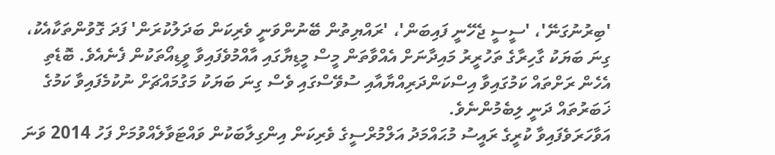'ބިރުނުގަނޭ'، 'ސީސީ ޖެހޭނީ ފައިބަން'، 'ރައްޔިތުން ބޭނުންވަނީ ވެރިކަން ބަދަލުކުރަން' ފަދަ ގޮވުންތަކާއެކު، ގިނަ ބަޔަކު ގާހިރާގެ ތަހުރީރު މައިދާނަށް އެއްވާތަން މީސް މީޑިޔާގައި އާއްމުވެފައިވާ ވީޑިއޯތަކުން ފެނެއެވެ. ބޮޑެތި އެހެން ރަށްތައް ކަމުގައިވާ އިސްކަންދަރިއްޔާއާއި ސުވޭސްގައި ވެސް ގިނަ ބަޔަކު މަގުމައްޗަށް ނުކުމެފައިވާ ކަމުގެ ޚަބަރުތައް ދަނީ ލިބެމުންނެވެ.
އަވާހަރަވެފައިވާ ކުރީގެ ރައީސު މުޙައްމަދު އަލްމުރްސީގެ ވެރިކަން އިންގިލާބަކުން ވައްޓަވާލެއްވުމަށް ފަހު 2014 ވަނަ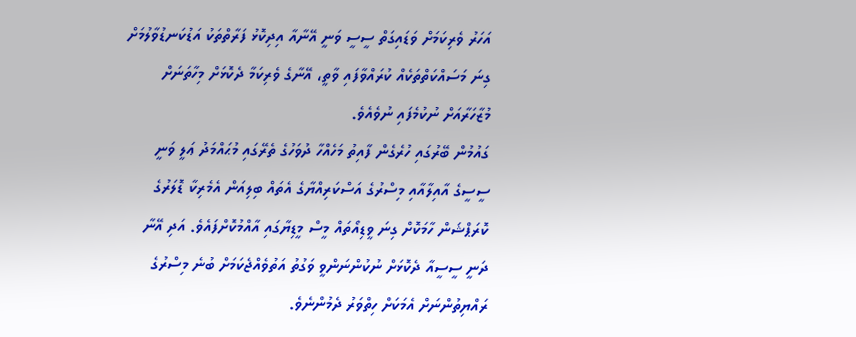އަހަރު ވެރިކަމަށް ވަޑައިގަތް ސީސީ ވަނީ އޭނާއާ އިދިކޮޅު ފަރާތްތަކު އަޑުކަނޑުވާލުމަށް ގިނަ މަސައްކަތްތަކެއް ކުރައްވާފައި ވާތީ، އޭނާގެ ވެރިކަމާ ދެކޮޅަށް މިހާތަނަށް މުޒާހަރާއަށް ނުކުމެފައި ނުވެއެވެ.
ގައުމުން ބޭރުގައި ހުރެގެން ފާއިތު މަހެއްހާ ދުވަހުގެ ތެރޭގައި މުޙައްމަދު ޢަލީ ވަނީ ސީސީގެ އާއިލާއާއި މިސްރުގެ އަސްކަރިއްޔާގެ އެތައް ބިލިއަން އެމެރިކާ ޑޮލަރުގެ ކޮރަޕްޝަން ހާމަކޮށް ގިނަ ވީޑިއޯތައް މީސް މީޑިޔާގައި އާއްމުކޮށްފައެވެ. އަދި އޭނާ ދަނީ ސީސީއާ ދެކޮޅަށް ނުކުންނަންވީ ވަގުތު އަތުވެއްޖެކަމަށް ބުނެ މިސްރުގެ ރައްޔިތުންނަށް އެމަކަށް ހިތްވަރު ދެމުންނެވެ.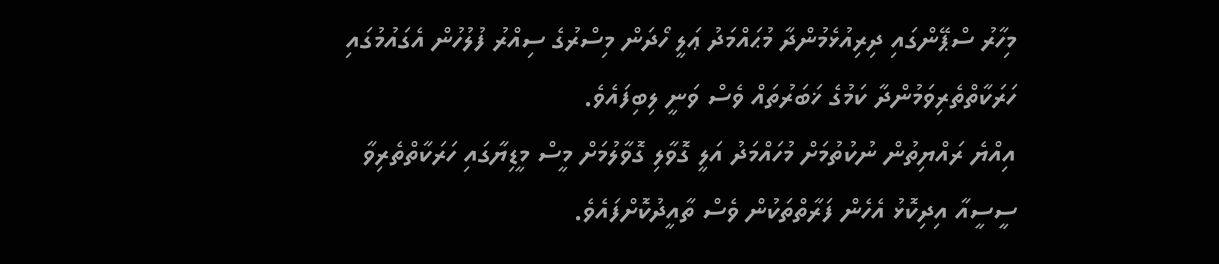މިހާރު ސްޕޭންގައި ދިރިއުޅެމުންދާ މުޙައްމަދު ޢަލީ ހޯދަން މިސްރުގެ ސިއްރު ފުލުހުން އެގައުމުގައި ހަރަކާތްތެރިވަމުންދާ ކަމުގެ ޚަބަރުތައް ވެސް ވަނީ ލިބިފައެވެ.
އިއްޔެ ރައްޔިތުން ނުކުތުމަށް މުހައްމަދު އަލީ ގޮވާލި ގޮވާލުމަށް މީސް މީޑިޔާގައި ހަރަކާތްތެރިވާ ސީސީއާ އިދިކޮޅު އެހެން ފަރާތްތަކުން ވެސް ތާއީދުކޮށްފައެވެ.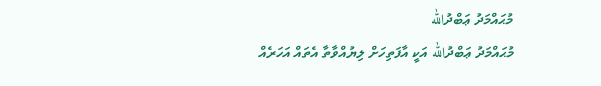މުޙައްމަދު ޢަބްދުالله
މުޙައްމަދު ޢަބްދުالله އަކީ އާފަތިހަށް ލިޔުއްވާތާ އެތައް އަހަރެއް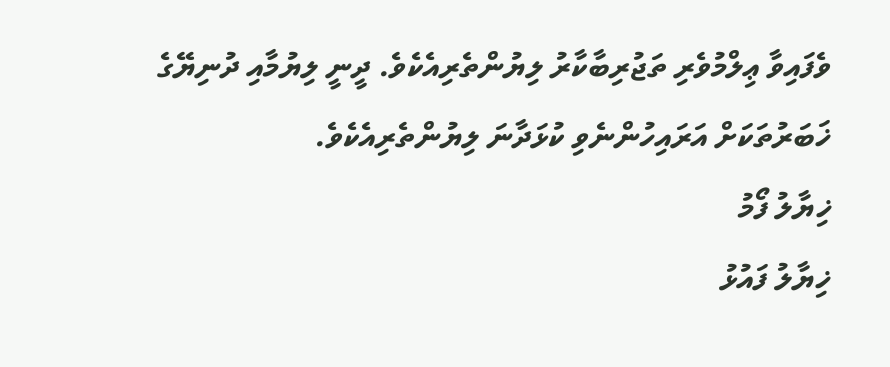ވެފައިވާ ޢިލްމުވެރި ތަޖުރިބާކާރު ލިޔުންތެރިއެކެވެ. ދީނީ ލިޔުމާއި ދުނިޔޭގެ ޚަބަރުތަކަށް އަރައިހުންނެވި ކުޅަދާނަ ލިޔުންތެރިއެކެވެ.
ޚިޔާލު ފޯމު
ޚިޔާލު ފައުޅު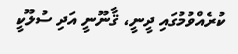ކުރެއްވުމުގައި ދީނީ، ޤާނޫނީ އަދި ސުލޫކީ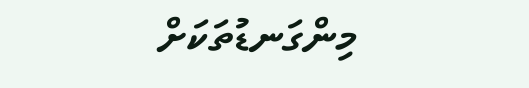މިންގަނޑުތަކަށް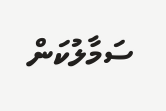ސަމާލުކަން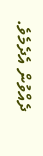ދެއްވުން އެދެމެވެ.